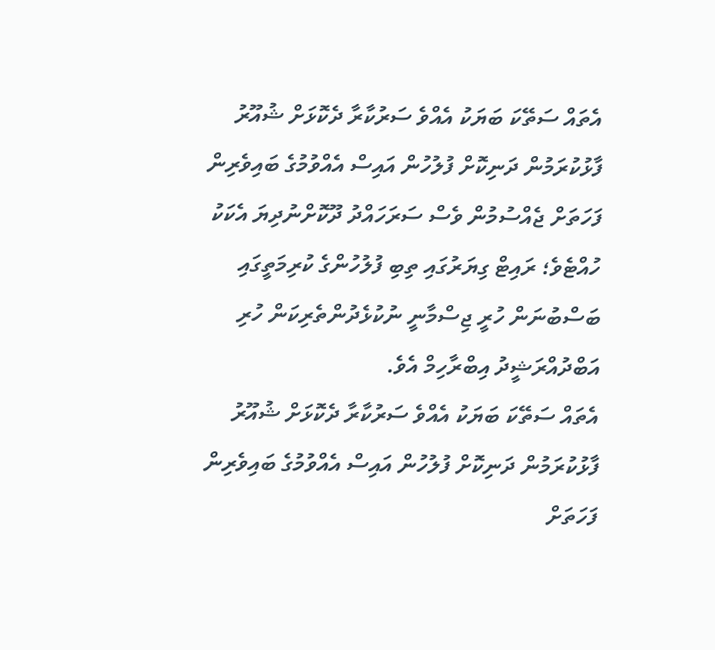އެތައް ސަތޭކަ ބަޔަކު އެއްވެ ސަރުކާރާ ދެކޮޅަށް ޝުއޫރު ފާޅުކުރަމުން ދަނިކޮށް ފުލުހުން އައިސް އެއްވުމުގެ ބައިވެރިން ފަހަތަށް ޖެއްސުމުން ވެސް ސަރަހައްދު ދޫކޮށްނުދިޔަ އެކަކު ހުއްޓެވެ؛ ރައިޓް ގިޔަރުގައި ތިބި ފުލުހުންގެ ކުރިމަތީގައި ބަސްބުނަން ހުރީ ޖިސްމާނީ ނުކުޅެދުންތެރިކަން ހުރި އަބްދުއްރަޝީދު އިބްރާހިމް އެވެ.
އެތައް ސަތޭކަ ބަޔަކު އެއްވެ ސަރުކާރާ ދެކޮޅަށް ޝުއޫރު ފާޅުކުރަމުން ދަނިކޮށް ފުލުހުން އައިސް އެއްވުމުގެ ބައިވެރިން ފަހަތަށް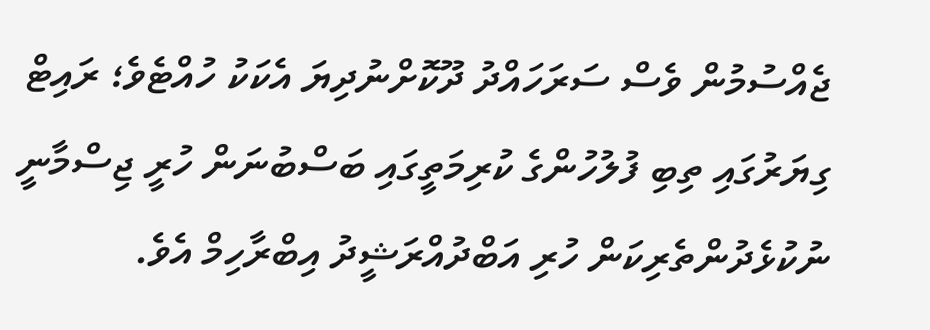ޖެއްސުމުން ވެސް ސަރަހައްދު ދޫކޮށްނުދިޔަ އެކަކު ހުއްޓެވެ؛ ރައިޓް ގިޔަރުގައި ތިބި ފުލުހުންގެ ކުރިމަތީގައި ބަސްބުނަން ހުރީ ޖިސްމާނީ ނުކުޅެދުންތެރިކަން ހުރި އަބްދުއްރަޝީދު އިބްރާހިމް އެވެ.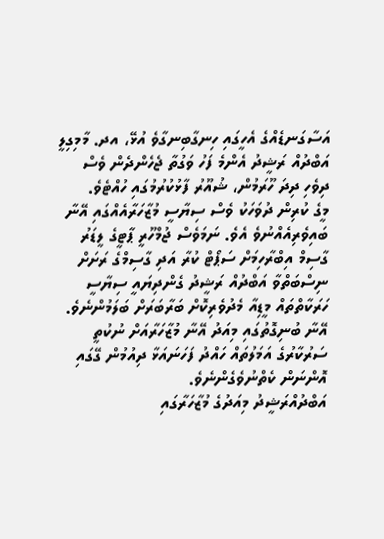އަސާގަނޑެއްގެ އެހީގައި ހިނގާބިނގާވެ އުޅޭ، އދ. މާމިގިލީ އަބްދުއް ރަޝީދު އެންމެ ފަހު ވަގުތާ ޖެހެންދެން ވެސް ދިވެހި ދިދަ ހޫރަމުން، ޝުއޫރު ފާޅުކުރުމުގައި ހުއްޓެވެ.
މީގެ ކުރިން ދުވަހަކު ވެސް ސިޔާސީ މުޒާހަރާއެއްގައި އޭނާ ބައިވެރިއެއްނުވެ އެވެ. ނަމަވެސް ޖުމްހޫރީ ޕާޓީގެ ލީޑަރު ގާސިމް އިބްރާހިމަށް ސަޕޯޓް ކުރާ އަދި ގާސިމްގެ ރަށަށް ނިސްބަތްވާ އަބްދުއް ރަޝީދު ގެންދިޔައީ ސިޔާސީ ހަރަކާތްތައް މީޑިއާ މެދުވެރިކޮށް ބަރާބަރަށް ބަލަމުންނެވެ.
އޭނާ ބުނިގޮތުގައި މިއަދު އޭނާ މުޒާހަރާއަށް ނުކުތީ ސަރުކާރުގެ އަމަލުތައް ހައްދު ފަހަނައަޅާ ދިއުމުން ގޭގައި އޮންނަން ކެތްނުވެގެންނެވެ.
އަބްދުއްރަޝީދު މިއަދުގެ މުޒާހަރާގައި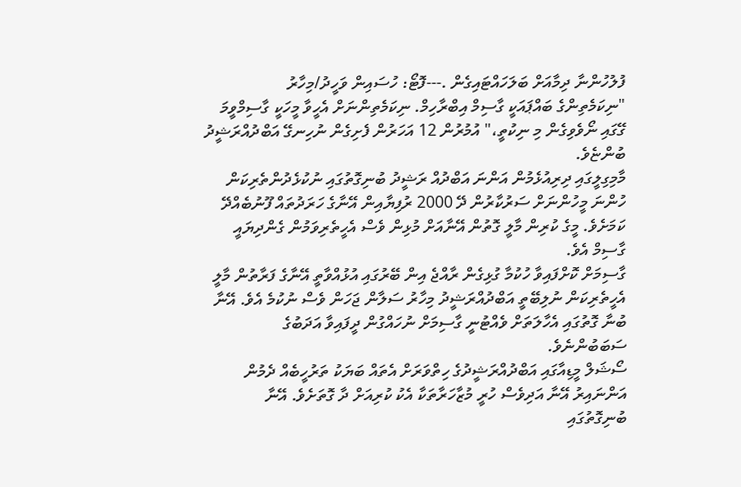ފުލުހުންނާ ދިމާއަށް ބަލަހައްޓައިގެން .---ފޮޓޯ: ހުސައިން ވަހީދު/މިހާރު
"ނިކަމެތިންގެ ބައްޕައަކީ ގާސިމް އިބްރާހިމް. ނިކަމެތިންނަށް އެހީވާ މީހަކީ ގާސިމްވީމަ ގޭގައި ނޯވެވިގެން މި ނިކުތީ،" އުމުރުން 12 އަހަރުން ފެށިގެން ނުހިނގޭ އަބްދުއްރަޝީދު ބުންޏެވެ.
މާމިގިލީގައި ދިރިއުޅެމުން އަންނަ އަބްދުއް ރަޝީދު ބުނިގޮތުގައި ނުކުޅެދުންތެރިކަން ހުންނަ މީހުންނަށް ސަރުކާރުން ދޭ 2000 ރުފިޔާއިން އޭނާގެ ހަރަދުތައް ފޫނުބެއްދޭ ކަމަށެވެ. މީގެ ކުރިން މާލީ ގޮތުން އޭނާއަށް މުޅިން ވެސް އެހީތެރިވަމުން ގެންދިޔައީ ގާސިމް އެވެ.
ގާސިމަށް ކޮށްފައިވާ ހުކުމާ ގުޅިގެން ރާއްޖެ އިން ބޭރުގައި އުޅުއްވާތީ އޭނާގެ ފަރާތުން މާލީ އެހީތެރިކަން ނުލިބޭތީ އަބްދުއްރަޝީދު މިހާރު ސަލާން ޖަހަން ވެސް ނުކުމެ އެވެ. އޭނާ ބުނާ ގޮތުގައި އެހާލަތަށް ވެއްޓުނީ ގާސިމަށް ނުހައްގުން ދީފައިވާ އަދަބުގެ ސަބަބުންނެވެ.
ސޯޝަލް މީޑިއާގައި އަބްދުއްރަޝީދުގެ ހިތްވަރަށް އެތައް ބަޔަކު ތަރުހީބެއް ދެމުން އަންނައިރު އޭނާ އަދިވެސް ހުރީ މުޒާހަރާތަކާ އެކު ކުރިއަށް ދާ ގޮތަށެވެ. އޭނާ ބުނިގޮތުގައި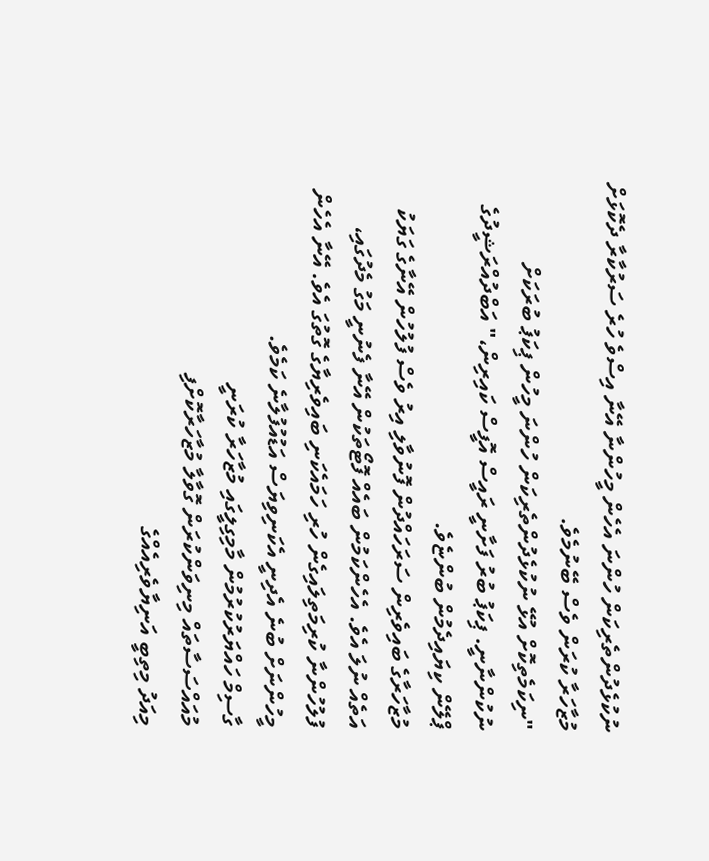ނުކުޅެދުންތެރިކަން ހުންނަ އެހެން މީހުންނާ އޭނާ އިސްވެ ހުރެ ސަރުކާރާ ދެކޮޅަށް މުޒާހަރާ ކުރަން ވެސް ބޭނުމެވެ.
"ނިކަމެތިކޮށް އުޅޭ ނުކުޅެދުންތެރިކަން ހުންނަ މީހުން ޕިކަޕު ބުރަކަށް ނުކުންނާނީ. ޕިކަޕު ބުރު ފަށާނީ ރައީސް އޮފީސް ކައިރިން،" އަބްދުއްރަޝީދުގެ ޕްލޭން ކިޔައިދެމުން ބުންޏެވެ.
މުޒާހަރާގެ ބައިވެރިން ސަރަހައްދުން ފޮނުވާލި އިރު ވެސް ފުލުހުން އޭނާގެ ގަޔަކު އަތެއް ނުލަ އެވެ. އެހެންކަމުން ބައެއް ފޮޓޯތަކުން އޭނާ ފެނުނީ މަގު މެދުގައި، ފުލުހުންނާ ކުރިމަތިލައިގެން ހުރި ހަމައެކަނި ބައިވެރިޔާގެ ގޮތުގަ އެވެ. އޭނާ އެހެން މީހުންނަށް ބުނެ އެދިނީ އެކަނިވިޔަސް އަޑުއުފުލާނެ ކަމެވެ.
ގާސިމް ހައްޔަރުކުރުމުން މާމިގިލީގައި މުޒާހަރާ ކުރަނީ
މުއައްސަސާތައް މިނިވަންކުރަން ގޮވާލާ މުޒާހަރާކޮށްފި
މިއަދު މިތިބީ އަނިޔާވެރިއެއްގެ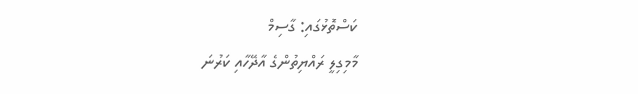ކަސްތޮޅުގައި: ގާސިމް
މާމިގިލީ ރައްޔިތުންގެ އާދޭހާއި ކަރުނަ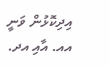އިދިކޮޅުން ވަނީ އއ. އާއި އދ.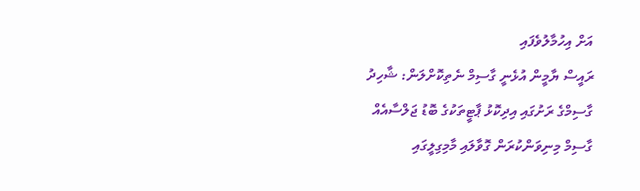އަށް އިހުމާލުވެފައި
ރައީސް ޔާމީން އުޅެނީ ގާސިމް ނެތިކޮށްލަން: ޝާހިދު
ގާސިމްގެ ރަށުގައި އިދިކޮޅު ޕާޓީތަކުގެ ބޮޑު ޖަލްސާއެއް
ގާސިމް މިނިވަންކުރަން ގޮވާލައި މާމިގިލީގައި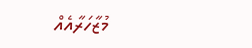މުޒާހަރާއެއް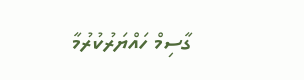ގާސިމް ހައްޔަރުކުރުމާ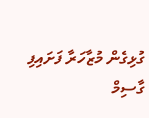ގުޅިގެން މުޒާހަރާ ފަށައިފި
ގާސިމް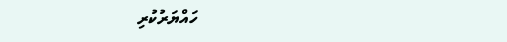ހައްޔަރުކުރި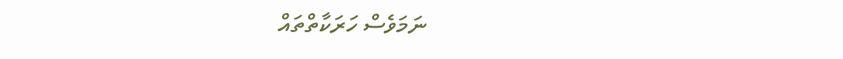ނަމަވެސް ހަރަކާތްތައް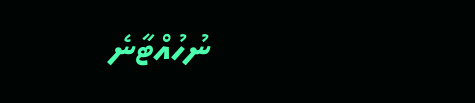ނުހުއްޓާނެ